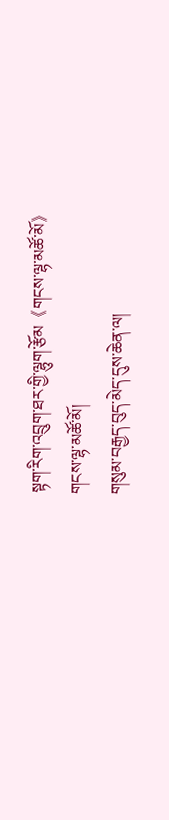སྟག་རིག་འབྲུག་ཐར་གྱི་ལྷུག་རྩོམ《གངས་ལྷ་མཚོ་མོ》
གངས་ལྷ་མཚོ་མོ།
གསུམ་བརྒྱད་བུད་མེད་དུས་ཆེན་ལ།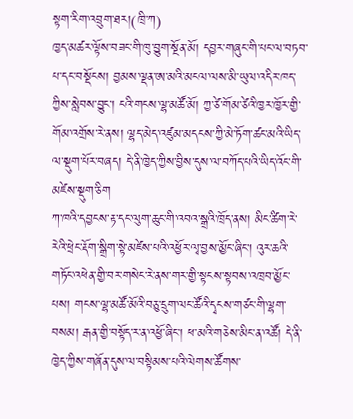སྟག་རིག་འབྲུག་ཐར།(ཁྲི་ཀ)
ཁྱད་མཚར་ལྟོས་བཟང་གི་ཁུ་བྱུག་སྔོན་མོ། དབྱར་གཞུང་གི་པང་ལ་བཏབ་པ་དང་བསྡོངས། བྱམས་ལྡན་ཨ་མའི་མངལ་ལས་མི་ཡུལ་འདིར་ཁད་ཀྱིས་སླེབས་བྱུང་། ངའི་གངས་ལྷ་མཚོ་མོ། ཀྱ་ཙེ་གོམ་ཙེའི་ཁྱར་ཁྱོར་གྱི་གོམ་འགྲོས་རེ་ནས། ལྷད་མེད་འཛུམ་མདངས་ཀྱི་མེ་ཏོག་ཚང་མའི་ཡིད་ལ་སྡུག་པོར་བཞད། དེ་ནི་ཁྱེད་ཀྱིས་བྱིས་དུས་ལ་བཀོད་པའི་ཡིད་འོང་གི་མཛེས་སྡུག་ཅིག
ཀ་ཁའི་དབྱངས་རྟ་དང་ལུག་ཆུང་གི་འབའ་སྒྲའི་ཁྲོད་ནས། མིང་ཚིག་རེ་རེའི་ཕྲེང་རྡོག་སྒྲིག་སྟེ་མཛེས་པའི་འཕྱོར་ལྭ་བྱས་མྱོང་ཞིང་། འུར་ཆའི་གཏོང་འཕེན་གྱི་བར་གསེང་རེ་ནས་གར་གྱི་སྟངས་སྟབས་འཁྲབ་མྱོང་པས། གངས་ལྷ་མཚོ་མོའི་བཅུ་དྲུག་ལང་ཚོའི་དྭངས་གཙང་གི་ལྷག་བསམ། རྒན་གྱི་བསྟོད་ར་ན་འཕྱོ་ཞིང་། ཕ་མའི་གཅེས་མིང་ན་འཚོ། དེ་ནི་ཁྱེད་ཀྱིས་གཞོན་དུས་ལ་བསྟིམས་པའི་ལེགས་ཚོགས་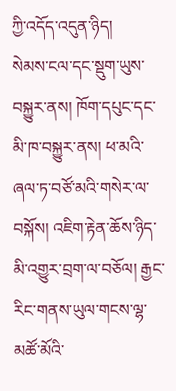ཀྱི་འདོད་འདུན་ཉིད།
སེམས་ངལ་དང་སྡུག་ཡུས་བསྐྱུར་ནས། ཁོག་དཔུང་དང་མི་ཁ་བསྐྱུར་ནས། ཕ་མའི་ཞལ་ཏ་བཙོ་མའི་གསེར་ལ་བསྐོས། འཇིག་རྟེན་ཆོས་ཉིད་མི་འགྱུར་བྲག་ལ་བཅོལ། རྒྱང་རིང་གནས་ཡུལ་གངས་ལྷ་མཚོ་མོའི་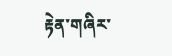རྟེན་གཞིར་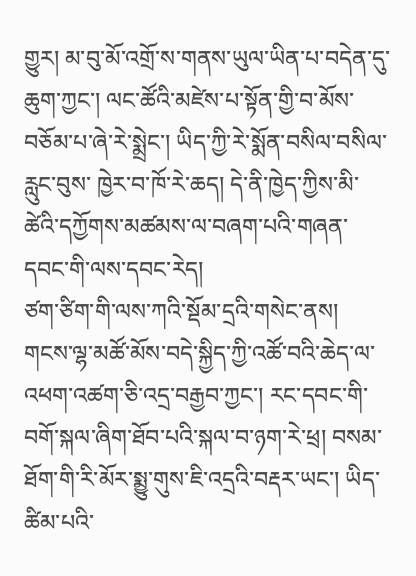གྱུར། མ་བུ་མོ་འགྲོ་ས་གནས་ཡུལ་ཡིན་པ་བདེན་དུ་ཆུག་ཀྱང་། ལང་ཚོའི་མཛེས་པ་སྟོན་གྱི་བ་མོས་བཅོམ་པ་ཞེ་རེ་སྨྲེང་། ཡིད་ཀྱི་རེ་སྨོན་བསིལ་བསིལ་རླུང་བུས་ ཁྱེར་བ་ཁོ་རེ་ཆད། དེ་ནི་ཁྱེད་ཀྱིས་མི་ཚེའི་དཀྱོགས་མཚམས་ལ་བཞག་པའི་གཞན་དབང་གི་ལས་དབང་རེད།
ཙག་ཙིག་གི་ལས་ཀའི་སྡོམ་དྲའི་གསེང་ནས། གངས་ལྷ་མཚོ་མོས་བདེ་སྐྱིད་ཀྱི་འཚོ་བའི་ཆེད་ལ་འཕག་འཚག་ཅི་འདྲ་བརྒྱབ་ཀྱང་། རང་དབང་གི་བགོ་སྐལ་ཞིག་ཐོབ་པའི་སྐལ་བ་ཉག་རེ་ཕྲ། བསམ་ཐོག་གི་རི་མོར་སྨྱུ་གུས་ཇི་འདྲའི་བརྡར་ཡང་། ཡིད་ཚིམ་པའི་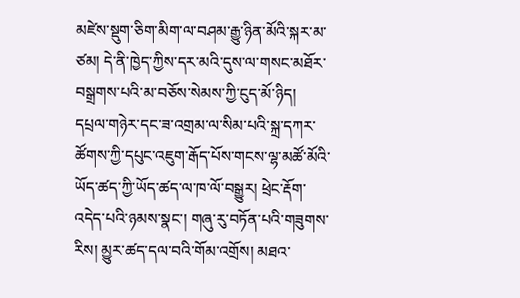མཛེས་སྡུག་ཅིག་མིག་ལ་བཤམ་རྒྱུ་ཉིན་མོའི་སྐར་མ་ཙམ། དེ་ནི་ཁྱེད་ཀྱིས་དར་མའི་དུས་ལ་གསང་མཐོར་བསྒྲགས་པའི་མ་བཅོས་སེམས་ཀྱི་ངུད་མོ་ཉིད།
དཔྲལ་གཉེར་དང་ཟ་འགྲམ་ལ་སིམ་པའི་སྐྲ་དཀར་ཚོགས་ཀྱི་དཔུང་འཇུག་རྒོད་པོས་གངས་ལྷ་མཚོ་མོའི་ཡོད་ཚད་ཀྱི་ཡོད་ཚད་ལ་ཁ་ལོ་བསྒྱུར། ཕྲེང་རྡོག་འདེད་པའི་ཉམས་སྣང་། གཞུ་རུ་བཏོན་པའི་གཟུགས་རིས། མྱུར་ཚད་དལ་བའི་གོམ་འགྲོས། མཐའ་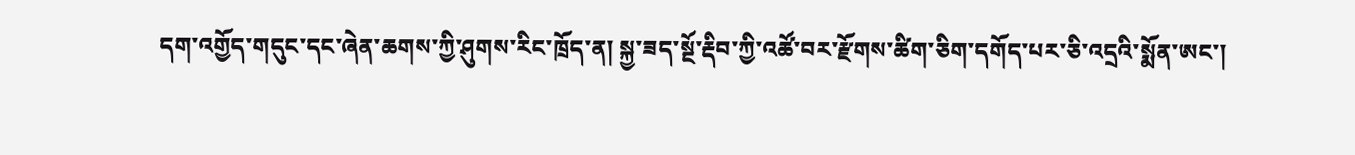དག་འགྱོད་གདུང་དང་ཞེན་ཆགས་ཀྱི་ཤུགས་རིང་ཁྲོད་ན། སྐྱ་ཟད་སྔོ་རྡིབ་ཀྱི་འཚོ་བར་རྫོགས་ཚིག་ཅིག་དགོད་པར་ཅི་འདྲའི་སྨོན་ཨང་།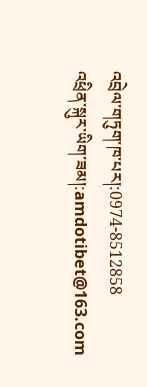འབྲེལ་གཏུག་ཁ་པར།:0974-8512858
འཕྲིན་སྐུར་ཡིག་ཟམ།:amdotibet@163.com